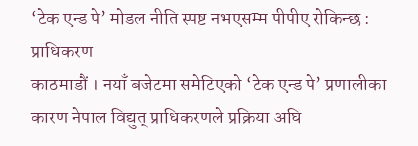‘टेक एन्ड पे’ मोडल नीति स्पष्ट नभएसम्म पीपीए रोकिन्छ : प्राधिकरण
काठमाडौं । नयाँ बजेटमा समेटिएको ‘टेक एन्ड पे’ प्रणालीका कारण नेपाल विद्युत् प्राधिकरणले प्रक्रिया अघि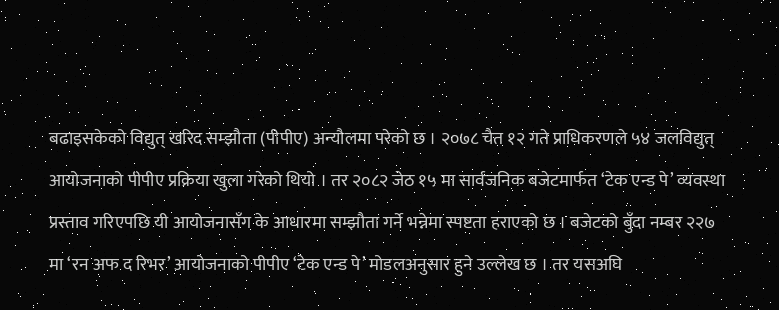बढाइसकेको विद्युत् खरिद सम्झौता (पीपीए) अन्यौलमा परेको छ । २०७८ चैत १२ गते प्राधिकरणले ५४ जलविद्युत् आयोजनाको पीपीए प्रक्रिया खुला गरेको थियो । तर २०८२ जेठ १५ मा सार्वजनिक बजेटमार्फत ‘टेक एन्ड पे’ व्यवस्था प्रस्ताव गरिएपछि यी आयोजनासँग के आधारमा सम्झौता गर्ने भन्नेमा स्पष्टता हराएको छ । बजेटको बुँदा नम्बर २२७ मा ‘रन अफ द रिभर’ आयोजनाको पीपीए ‘टेक एन्ड पे’ मोडलअनुसार हुने उल्लेख छ । तर यसअघि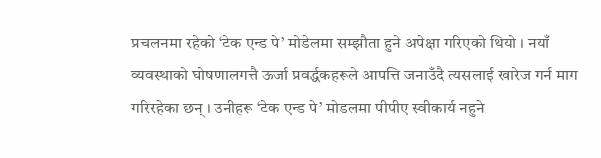प्रचलनमा रहेको ‘टेक एन्ड पे’ मोडेलमा सम्झौता हुने अपेक्षा गरिएको थियो । नयाँ व्यवस्थाको घोषणालगत्तै ऊर्जा प्रवर्द्धकहरूले आपत्ति जनाउँदै त्यसलाई खारेज गर्न माग गरिरहेका छन् । उनीहरू ‘टेक एन्ड पे’ मोडलमा पीपीए स्वीकार्य नहुने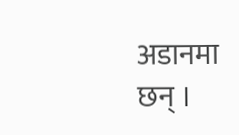अडानमा छन् ।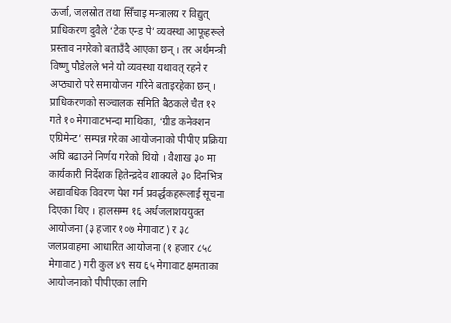ऊर्जा, जलस्रोत तथा सिँचाइ मन्त्रालय र विद्युत् प्राधिकरण दुवैले ‘टेक एन्ड पे’ व्यवस्था आफूहरूले प्रस्ताव नगरेको बताउँदै आएका छन् । तर अर्थमन्त्री विष्णु पौडेलले भने यो व्यवस्था यथावत् रहने र अप्ठ्यारो परे समायोजन गरिने बताइरहेका छन् । प्राधिकरणको सञ्चालक समिति बैठकले चैत १२ गते १० मेगावाटभन्दा माथिका, ‘ग्रीड कनेक्शन एग्रिमेन्ट’ सम्पन्न गरेका आयोजनाको पीपीए प्रक्रिया अघि बढाउने निर्णय गरेको थियो । वैशाख ३० मा कार्यकारी निर्देशक हितेन्द्रदेव शाक्यले ३० दिनभित्र अद्यावधिक विवरण पेश गर्न प्रवर्द्धकहरूलाई सूचना दिएका थिए । हालसम्म १६ अर्धजलाशययुक्त आयोजना (३ हजार १०७ मेगावाट) र ३८ जलप्रवाहमा आधारित आयोजना (१ हजार ८५८ मेगावाट) गरी कुल ४९ सय ६५ मेगावाट क्षमताका आयोजनाको पीपीएका लागि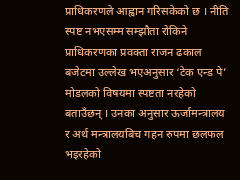प्राधिकरणले आह्वान गरिसकेको छ । नीति स्पष्ट नभएसम्म सम्झौता रोकिने प्राधिकरणका प्रवक्ता राजन ढकाल बजेटमा उल्लेख भएअनुसार ‘टेक एन्ड पे’ मोडलको विषयमा स्पष्टता नरहेको बताउँछन् । उनका अनुसार ऊर्जामन्त्रालय र अर्थ मन्त्रालयबिच गहन रुपमा छलफल भइरहेको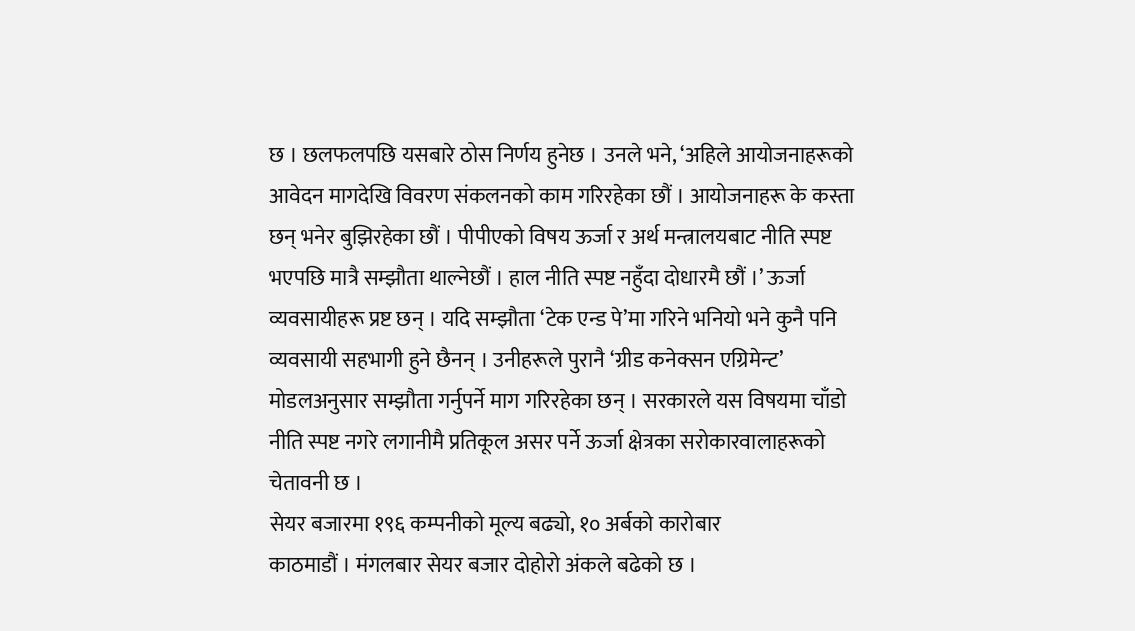छ । छलफलपछि यसबारे ठोस निर्णय हुनेछ । उनले भने, ‘अहिले आयोजनाहरूको आवेदन मागदेखि विवरण संकलनको काम गरिरहेका छौं । आयोजनाहरू के कस्ता छन् भनेर बुझिरहेका छौं । पीपीएको विषय ऊर्जा र अर्थ मन्त्रालयबाट नीति स्पष्ट भएपछि मात्रै सम्झौता थाल्नेछौं । हाल नीति स्पष्ट नहुँदा दोधारमै छौं ।’ ऊर्जा व्यवसायीहरू प्रष्ट छन् । यदि सम्झौता ‘टेक एन्ड पे’मा गरिने भनियो भने कुनै पनि व्यवसायी सहभागी हुने छैनन् । उनीहरूले पुरानै ‘ग्रीड कनेक्सन एग्रिमेन्ट’ मोडलअनुसार सम्झौता गर्नुपर्ने माग गरिरहेका छन् । सरकारले यस विषयमा चाँडो नीति स्पष्ट नगरे लगानीमै प्रतिकूल असर पर्ने ऊर्जा क्षेत्रका सरोकारवालाहरूको चेतावनी छ ।
सेयर बजारमा १९६ कम्पनीको मूल्य बढ्यो, १० अर्बको कारोबार
काठमाडौं । मंगलबार सेयर बजार दोहोरो अंकले बढेको छ ।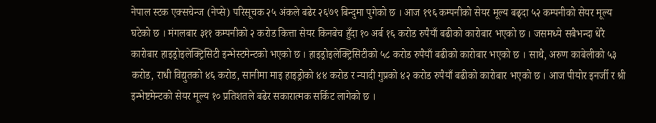नेपाल स्टक एक्सचेन्ज (नेप्से) परिसूचक २५ अंकले बढेर २६७९ बिन्दुमा पुगेको छ । आज १९६ कम्पनीको सेयर मूल्य बढ्दा ५२ कम्पनीको सेयर मूल्य घटेको छ । मंगलबार ३११ कम्पनीको २ करोड कित्ता सेयर किनबेच हुँदा १० अर्ब १६ करोड रुपैयाँ बढीको कारोबार भएको छ । जसमध्ये सबैभन्दा धेरै कारोबार हाइड्रोइलेक्ट्रिसिटी इन्भेस्टमेन्टको भएको छ । हाइड्रोइलेक्ट्रिसिटीको ५८ करोड रुपैयाँ बढीको कारोबार भएको छ । साथै, अरुण काबेलीको ५३ करोड, राधी विद्युतको ४६ करोड, सानीमा माइ हाइड्रोको ४४ करोड र न्यादी गुप्रको ४२ करोड रुपैयाँ बढीको कारोबार भएको छ । आज पीयोर इनर्जी र श्री इन्भेष्टमेन्टको सेयर मूल्य १० प्रतिशतले बढेर सकारात्मक सर्किट लागेको छ ।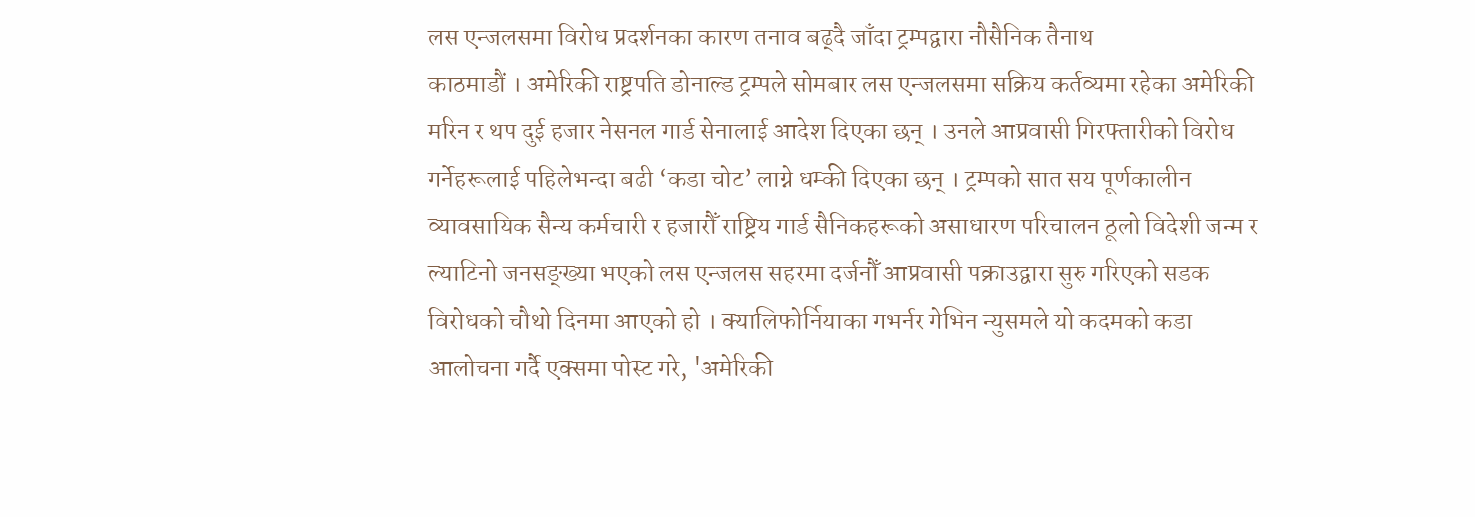लस एन्जलसमा विरोध प्रदर्शनका कारण तनाव बढ्दै जाँदा ट्रम्पद्वारा नौसैनिक तैनाथ
काठमाडौं । अमेरिकी राष्ट्रपति डोनाल्ड ट्रम्पले सोमबार लस एन्जलसमा सक्रिय कर्तव्यमा रहेका अमेरिकी मरिन र थप दुई हजार नेसनल गार्ड सेनालाई आदेश दिएका छन् । उनले आप्रवासी गिरफ्तारीको विरोध गर्नेहरूलाई पहिलेभन्दा बढी ‘कडा चोट’ लाग्ने धम्की दिएका छन् । ट्रम्पको सात सय पूर्णकालीन व्यावसायिक सैन्य कर्मचारी र हजारौँ राष्ट्रिय गार्ड सैनिकहरूको असाधारण परिचालन ठूलो विदेशी जन्म र ल्याटिनो जनसङ्ख्या भएको लस एन्जलस सहरमा दर्जनौँ आप्रवासी पक्राउद्वारा सुरु गरिएको सडक विरोधको चौथो दिनमा आएको हो । क्यालिफोर्नियाका गभर्नर गेभिन न्युसमले यो कदमको कडा आलोचना गर्दै एक्समा पोस्ट गरे, 'अमेरिकी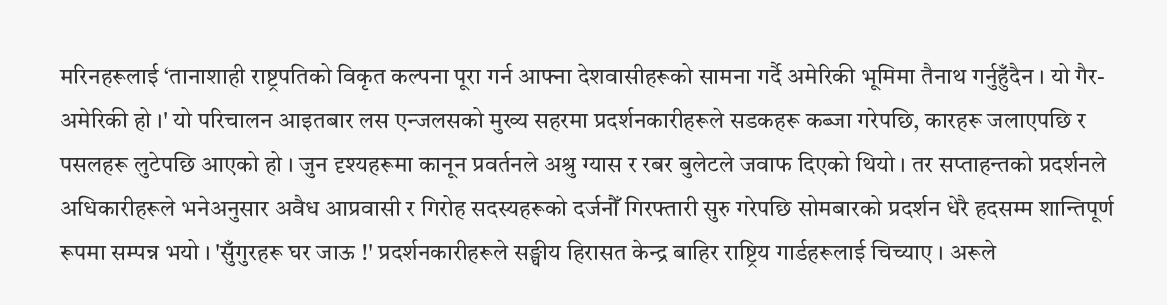मरिनहरूलाई ‘तानाशाही राष्ट्रपतिको विकृत कल्पना पूरा गर्न आफ्ना देशवासीहरूको सामना गर्दै अमेरिकी भूमिमा तैनाथ गर्नुहुँदैन । यो गैर-अमेरिकी हो ।' यो परिचालन आइतबार लस एन्जलसको मुख्य सहरमा प्रदर्शनकारीहरूले सडकहरू कब्जा गरेपछि, कारहरू जलाएपछि र पसलहरू लुटेपछि आएको हो । जुन दृश्यहरूमा कानून प्रवर्तनले अश्रु ग्यास र रबर बुलेटले जवाफ दिएको थियो । तर सप्ताहन्तको प्रदर्शनले अधिकारीहरूले भनेअनुसार अवैध आप्रवासी र गिरोह सदस्यहरूको दर्जनौँ गिरफ्तारी सुरु गरेपछि सोमबारको प्रदर्शन धेरै हदसम्म शान्तिपूर्ण रूपमा सम्पन्न भयो । 'सुँगुरहरू घर जाऊ !' प्रदर्शनकारीहरूले सङ्घीय हिरासत केन्द्र बाहिर राष्ट्रिय गार्डहरूलाई चिच्याए । अरूले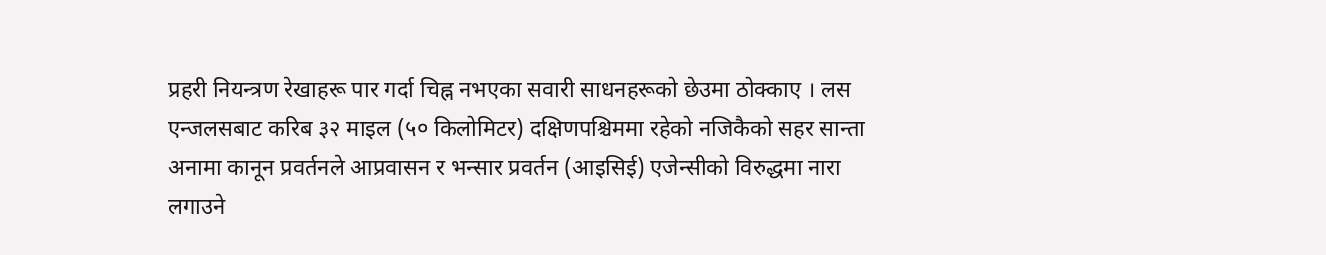प्रहरी नियन्त्रण रेखाहरू पार गर्दा चिह्न नभएका सवारी साधनहरूको छेउमा ठोक्काए । लस एन्जलसबाट करिब ३२ माइल (५० किलोमिटर) दक्षिणपश्चिममा रहेको नजिकैको सहर सान्ता अनामा कानून प्रवर्तनले आप्रवासन र भन्सार प्रवर्तन (आइसिई) एजेन्सीको विरुद्धमा नारा लगाउने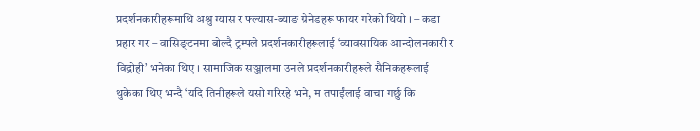प्रदर्शनकारीहरूमाथि अश्रु ग्यास र फ्ल्यास-ब्याङ ग्रेनेडहरू फायर गरेको थियो । – कडा प्रहार गर – वासिङ्टनमा बोल्दै ट्रम्पले प्रदर्शनकारीहरूलाई ‘व्यावसायिक आन्दोलनकारी र विद्रोही’ भनेका थिए । सामाजिक सञ्जालमा उनले प्रदर्शनकारीहरूले सैनिकहरूलाई थुकेका थिए भन्दै ‘यदि तिनीहरूले यसो गरिरहे भने, म तपाईंलाई वाचा गर्छु कि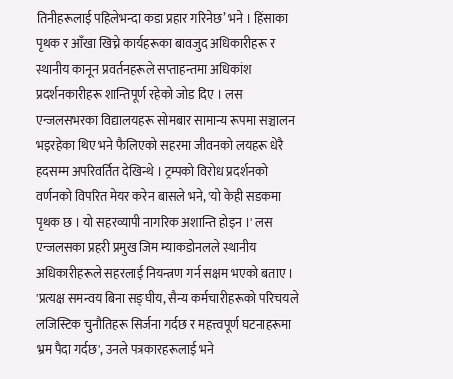तिनीहरूलाई पहिलेभन्दा कडा प्रहार गरिनेछ’ भने । हिंसाका पृथक र आँखा खिच्ने कार्यहरूका बावजुद अधिकारीहरू र स्थानीय कानून प्रवर्तनहरूले सप्ताहन्तमा अधिकांश प्रदर्शनकारीहरू शान्तिपूर्ण रहेको जोड दिए । लस एन्जलसभरका विद्यालयहरू सोमबार सामान्य रूपमा सञ्चालन भइरहेका थिए भने फैलिएको सहरमा जीवनको लयहरू धेरै हदसम्म अपरिवर्तित देखिन्थे । ट्रम्पको विरोध प्रदर्शनको वर्णनको विपरित मेयर करेन बासले भने, 'यो केही सडकमा पृथक छ । यो सहरव्यापी नागरिक अशान्ति होइन ।' लस एन्जलसका प्रहरी प्रमुख जिम म्याकडोनलले स्थानीय अधिकारीहरूले सहरलाई नियन्त्रण गर्न सक्षम भएको बताए । 'प्रत्यक्ष समन्वय बिना सङ्घीय, सैन्य कर्मचारीहरूको परिचयले लजिस्टिक चुनौतिहरू सिर्जना गर्दछ र महत्त्वपूर्ण घटनाहरूमा भ्रम पैदा गर्दछ', उनले पत्रकारहरूलाई भने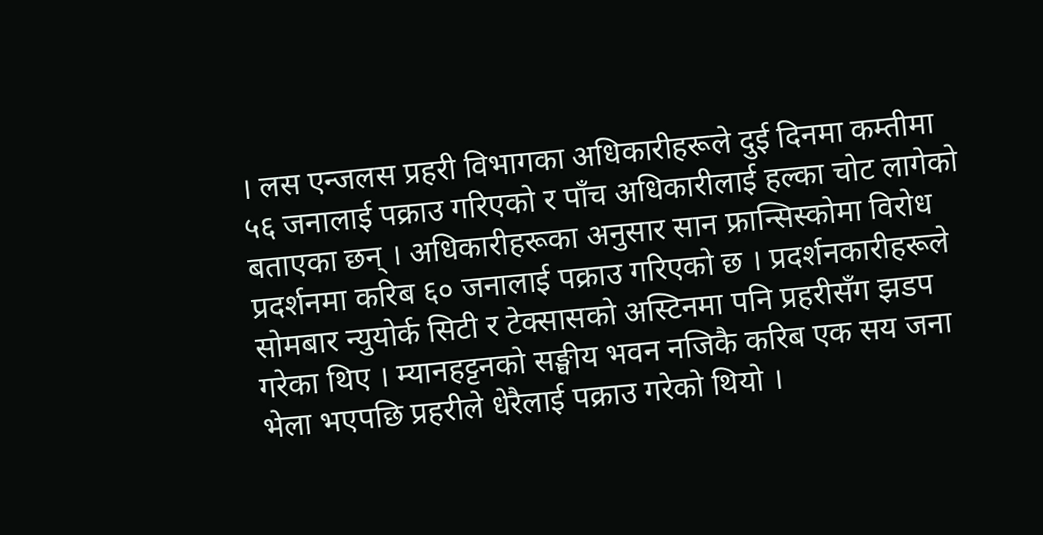। लस एन्जलस प्रहरी विभागका अधिकारीहरूले दुई दिनमा कम्तीमा ५६ जनालाई पक्राउ गरिएको र पाँच अधिकारीलाई हल्का चोट लागेको बताएका छन् । अधिकारीहरूका अनुसार सान फ्रान्सिस्कोमा विरोध प्रदर्शनमा करिब ६० जनालाई पक्राउ गरिएको छ । प्रदर्शनकारीहरूले सोमबार न्युयोर्क सिटी र टेक्सासको अस्टिनमा पनि प्रहरीसँग झडप गरेका थिए । म्यानहट्टनको सङ्घीय भवन नजिकै करिब एक सय जना भेला भएपछि प्रहरीले धेरैलाई पक्राउ गरेको थियो ।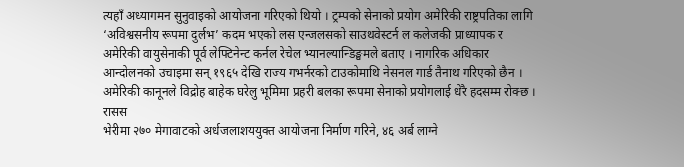त्यहाँ अध्यागमन सुनुवाइको आयोजना गरिएको थियो । ट्रम्पको सेनाको प्रयोग अमेरिकी राष्ट्रपतिका लागि ‘अविश्वसनीय रूपमा दुर्लभ’ कदम भएको लस एन्जलसको साउथवेस्टर्न ल कलेजकी प्राध्यापक र अमेरिकी वायुसेनाकी पूर्व लेफ्टिनेन्ट कर्नल रेचेल भ्यानल्यान्डिङ्घमले बताए । नागरिक अधिकार आन्दोलनको उचाइमा सन् १९६५ देखि राज्य गभर्नरको टाउकोमाथि नेसनल गार्ड तैनाथ गरिएको छैन । अमेरिकी कानूनले विद्रोह बाहेक घरेलु भूमिमा प्रहरी बलका रूपमा सेनाको प्रयोगलाई धेरै हदसम्म रोक्छ । रासस
भेरीमा २७० मेगावाटको अर्धजलाशययुक्त आयोजना निर्माण गरिने, ४६ अर्ब लाग्ने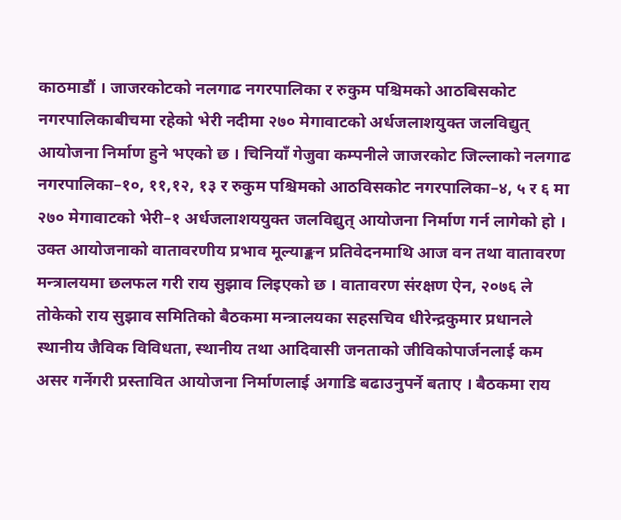काठमाडौं । जाजरकोटको नलगाढ नगरपालिका र रुकुम पश्चिमको आठबिसकोट नगरपालिकाबीचमा रहेको भेरी नदीमा २७० मेगावाटको अर्धजलाशयुक्त जलविद्युत् आयोजना निर्माण हुने भएको छ । चिनियाँ गेजुवा कम्पनीले जाजरकोट जिल्लाको नलगाढ नगरपालिका–१०, ११,१२, १३ र रुकुम पश्चिमको आठविसकोट नगरपालिका–४, ५ र ६ मा २७० मेगावाटको भेरी–१ अर्धजलाशययुक्त जलविद्युत् आयोजना निर्माण गर्न लागेको हो । उक्त आयोजनाको वातावरणीय प्रभाव मूल्याङ्कन प्रतिवेदनमाथि आज वन तथा वातावरण मन्त्रालयमा छलफल गरी राय सुझाव लिइएको छ । वातावरण संरक्षण ऐन, २०७६ ले तोकेको राय सुझाव समितिको बैठकमा मन्त्रालयका सहसचिव धीरेन्द्रकुमार प्रधानले स्थानीय जैविक विविधता, स्थानीय तथा आदिवासी जनताको जीविकोपार्जनलाई कम असर गर्नेगरी प्रस्तावित आयोजना निर्माणलाई अगाडि बढाउनुपर्ने बताए । बैठकमा राय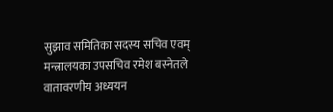सुझाव समितिका सदस्य सचिव एवम् मन्त्रालयका उपसचिव रमेश बस्नेतले वातावरणीय अध्ययन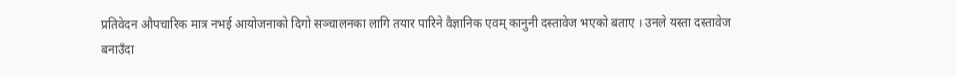प्रतिवेदन औपचारिक मात्र नभई आयोजनाको दिगो सञ्चालनका लागि तयार पारिने वैज्ञानिक एवम् कानुनी दस्तावेज भएको बताए । उनले यस्ता दस्तावेज बनाउँदा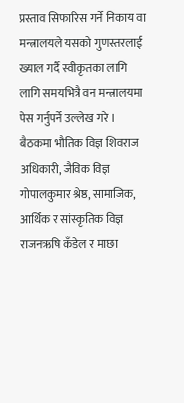प्रस्ताव सिफारिस गर्ने निकाय वा मन्त्रालयले यसको गुणस्तरलाई ख्याल गर्दै स्वीकृतका लागि लागि समयभित्रै वन मन्त्रालयमा पेस गर्नुपर्ने उल्लेख गरे । बैठकमा भौतिक विज्ञ शिवराज अधिकारी, जैविक विज्ञ गोपालकुमार श्रेष्ठ, सामाजिक, आर्थिक र सांस्कृतिक विज्ञ राजनऋषि कँडेल र माछा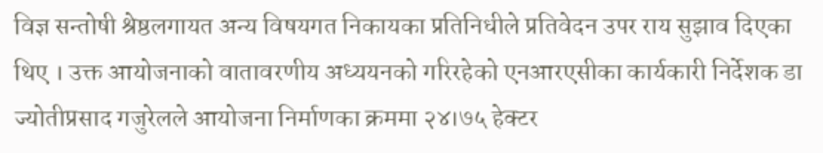विज्ञ सन्तोषी श्रेष्ठलगायत अन्य विषयगत निकायका प्रतिनिधीले प्रतिवेदन उपर राय सुझाव दिएका थिए । उक्त आयोजनाको वातावरणीय अध्ययनको गरिरहेको एनआरएसीका कार्यकारी निर्देशक डा ज्योतीप्रसाद गजुरेलले आयोजना निर्माणका क्रममा २४।७५ हेक्टर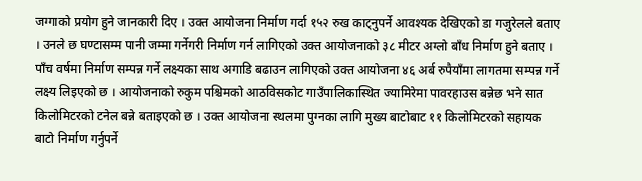जग्गाको प्रयोग हुने जानकारी दिए । उक्त आयोजना निर्माण गर्दा १५२ रुख काट्नुपर्ने आवश्यक देखिएको डा गजुरेलले बताए । उनले छ घण्टासम्म पानी जम्मा गर्नेगरी निर्माण गर्न लागिएको उक्त आयोजनाको ३८ मीटर अग्लो बाँध निर्माण हुने बताए । पाँच वर्षमा निर्माण सम्पन्न गर्ने लक्ष्यका साथ अगाडि बढाउन लागिएको उक्त आयोजना ४६ अर्ब रुपैयाँमा लागतमा सम्पन्न गर्ने लक्ष्य लिइएको छ । आयोजनाको रुकुम पश्चिमको आठविसकोट गाउँपालिकास्थित ज्यामिरेमा पावरहाउस बन्नेछ भने सात किलोमिटरको टनेल बन्ने बताइएको छ । उक्त आयोजना स्थलमा पुग्नका लागि मुख्य बाटोबाट ११ किलोमिटरको सहायक बाटो निर्माण गर्नुपर्ने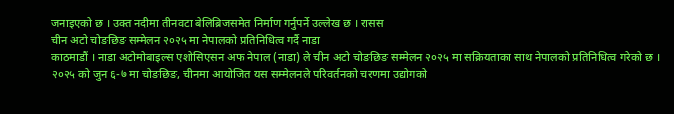जनाइएको छ । उक्त नदीमा तीनवटा बेलिब्रिजसमेत निर्माण गर्नुपर्ने उल्लेख छ । रासस
चीन अटो चोङछिङ सम्मेलन २०२५ मा नेपालको प्रतिनिधित्व गर्दै नाडा
काठमाडौं । नाडा अटोमोबाइल्स एशोसिएसन अफ नेपाल (नाडा) ले चीन अटो चोङछिङ सम्मेलन २०२५ मा सक्रियताका साथ नेपालको प्रतिनिधित्व गरेको छ । २०२५ को जुन ६-७ मा चोङछिङ, चीनमा आयोजित यस सम्मेलनले परिवर्तनको चरणमा उद्योगको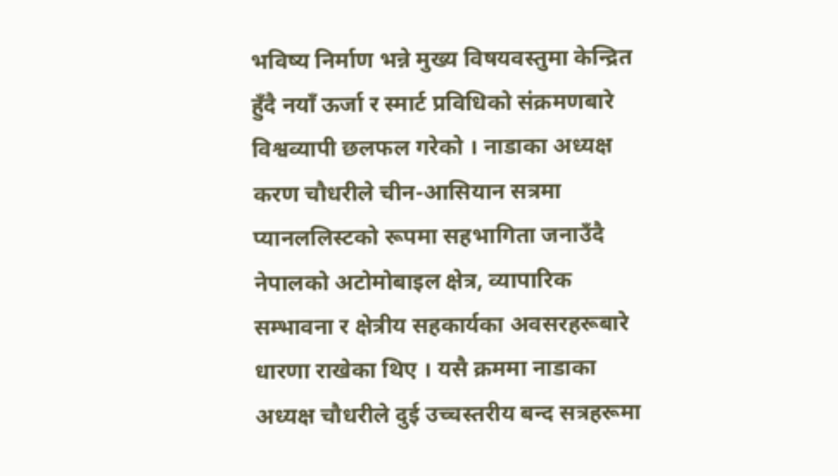भविष्य निर्माण भन्ने मुख्य विषयवस्तुमा केन्द्रित हुँदै नयाँ ऊर्जा र स्मार्ट प्रविधिको संक्रमणबारे विश्वव्यापी छलफल गरेको । नाडाका अध्यक्ष करण चौधरीले चीन-आसियान सत्रमा प्यानललिस्टको रूपमा सहभागिता जनाउँदै नेपालको अटोमोबाइल क्षेत्र, व्यापारिक सम्भावना र क्षेत्रीय सहकार्यका अवसरहरूबारे धारणा राखेका थिए । यसै क्रममा नाडाका अध्यक्ष चौधरीले दुई उच्चस्तरीय बन्द सत्रहरूमा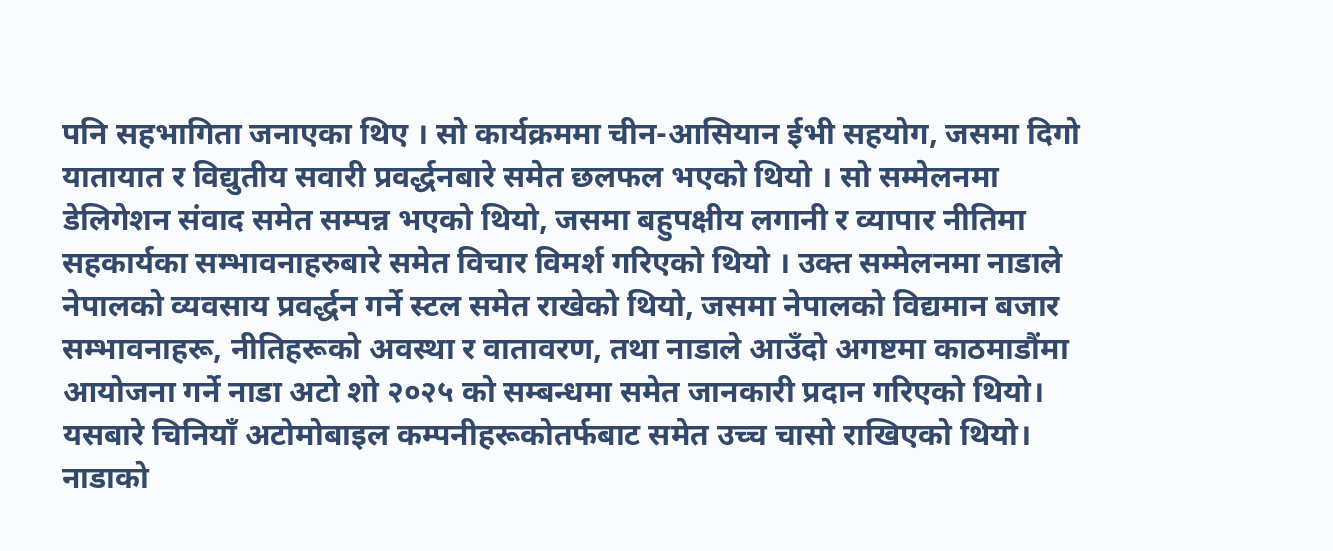पनि सहभागिता जनाएका थिए । सो कार्यक्रममा चीन-आसियान ईभी सहयोग, जसमा दिगो यातायात र विद्युतीय सवारी प्रवर्द्धनबारे समेत छलफल भएको थियो । सो सम्मेलनमा डेलिगेशन संवाद समेत सम्पन्न भएको थियो, जसमा बहुपक्षीय लगानी र व्यापार नीतिमा सहकार्यका सम्भावनाहरुबारे समेत विचार विमर्श गरिएको थियो । उक्त सम्मेलनमा नाडाले नेपालको व्यवसाय प्रवर्द्धन गर्ने स्टल समेत राखेको थियो, जसमा नेपालको विद्यमान बजार सम्भावनाहरू, नीतिहरूको अवस्था र वातावरण, तथा नाडाले आउँदो अगष्टमा काठमाडौंमा आयोजना गर्ने नाडा अटो शो २०२५ को सम्बन्धमा समेत जानकारी प्रदान गरिएको थियो। यसबारे चिनियाँ अटोमोबाइल कम्पनीहरूकोतर्फबाट समेत उच्च चासो राखिएको थियो। नाडाको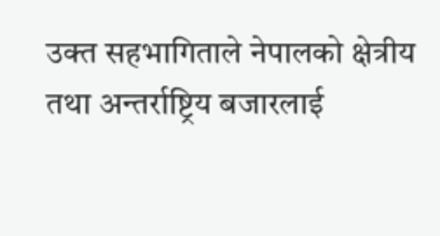उक्त सहभागिताले नेपालको क्षेत्रीय तथा अन्तर्राष्ट्रिय बजारलाई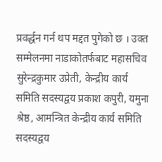प्रवर्द्धन गर्न थप मद्दत पुगेको छ । उक्त सम्मेलनमा नाडाकोतर्फबाट महासचिव सुरेन्द्रकुमार उप्रेती, केन्द्रीय कार्य समिति सदस्यद्वय प्रकाश कपुरी, यमुना श्रेष्ठ, आमन्त्रित केन्द्रीय कार्य समिति सदस्यद्वय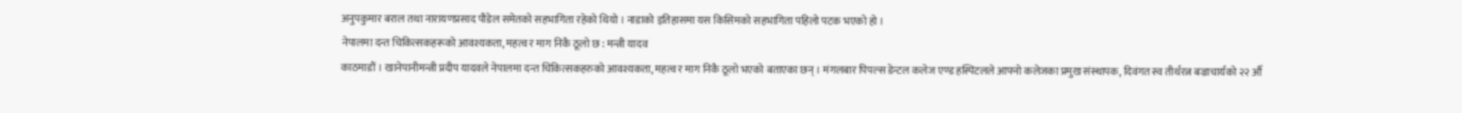अनुपकुमार बराल तथा नारायणप्रसाद पौडेल समेतको सहभागिता रहेको थियो । नाडाको इतिहासमा यस किसिमको सहभागिता पहिलो पटक भएको हो ।
नेपालमा दन्त चिकित्सकहरूको आवश्यकता, महत्व र माग निकै ठूलो छ : मन्त्री यादव
काठमाडौं । खानेपानीमन्त्री प्रदीप यादवले नेपालमा दन्त चिकित्सकहरुको आवश्यकता, महत्व र माग निकै ठूलो भएको बताएका छन् । मंगलबार पिपल्स डेन्टल कलेज एण्ड हस्पिटलले आफ्नो कलेजका प्रमुख संस्थापक, दिवंगत स्व तीर्थरत्न बज्राचार्यको २२ औँ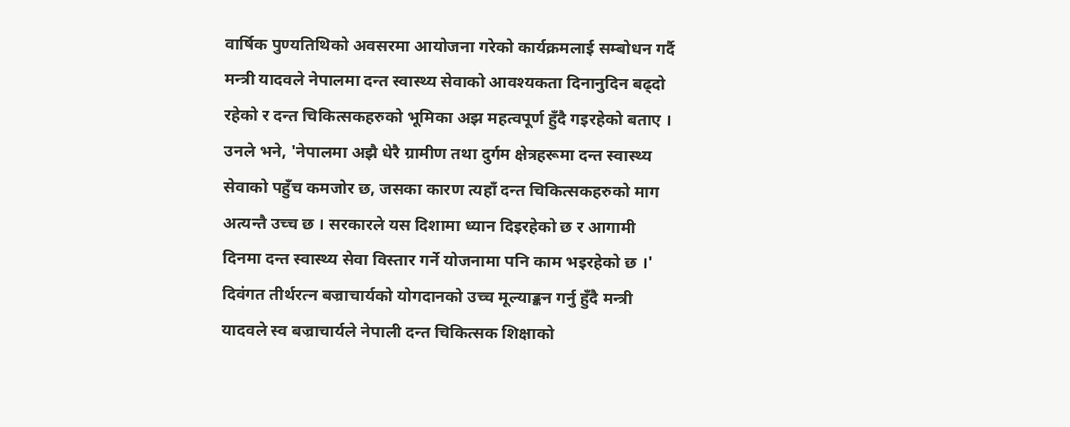वार्षिक पुण्यतिथिको अवसरमा आयोजना गरेको कार्यक्रमलाई सम्बोधन गर्दै मन्त्री यादवले नेपालमा दन्त स्वास्थ्य सेवाको आवश्यकता दिनानुदिन बढ्दो रहेको र दन्त चिकित्सकहरुको भूमिका अझ महत्वपूर्ण हुँदै गइरहेको बताए । उनले भने, 'नेपालमा अझै धेरै ग्रामीण तथा दुर्गम क्षेत्रहरूमा दन्त स्वास्थ्य सेवाको पहुँच कमजोर छ, जसका कारण त्यहाँ दन्त चिकित्सकहरुको माग अत्यन्तै उच्च छ । सरकारले यस दिशामा ध्यान दिइरहेको छ र आगामी दिनमा दन्त स्वास्थ्य सेवा विस्तार गर्ने योजनामा पनि काम भइरहेको छ ।' दिवंगत तीर्थरत्न बज्राचार्यको योगदानको उच्च मूल्याङ्कन गर्नु हुँदै मन्त्री यादवले स्व बज्राचार्यले नेपाली दन्त चिकित्सक शिक्षाको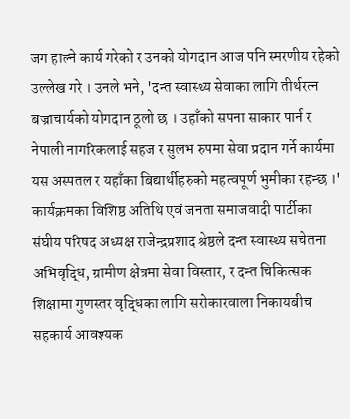जग हाल्ने कार्य गरेको र उनको योगदान आज पनि स्मरणीय रहेको उल्लेख गरे । उनले भने, 'दन्त स्वास्थ्य सेवाका लागि तीर्थरत्न बज्राचार्यको योगदान ठूलो छ । उहाँको सपना साकार पार्न र नेपाली नागरिकलाई सहज र सुलभ रुपमा सेवा प्रदान गर्ने कार्यमा यस अस्पतल र यहाँका बिद्यार्थीहरुको महत्वपूर्ण भुमीका रहन्छ ।' कार्यक्रमका विशिष्ठ अतिथि एवं जनता समाजवादी पार्टीका संघीय परिषद अध्यक्ष राजेन्द्रप्रशाद श्रेष्ठले दन्त स्वास्थ्य सचेतना अभिवृद्धि, ग्रामीण क्षेत्रमा सेवा विस्तार, र दन्त चिकित्सक शिक्षामा गुणस्तर वृद्धिका लागि सरोकारवाला निकायबीच सहकार्य आवश्यक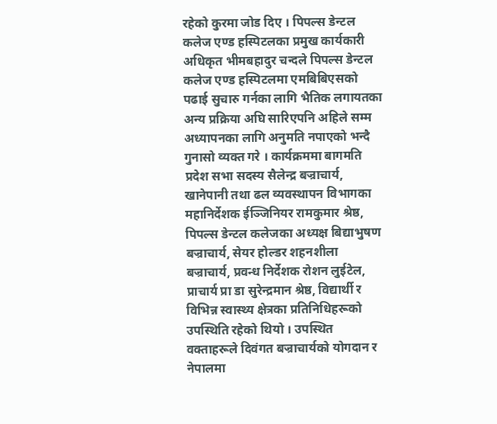रहेको कुरमा जोड दिए । पिपल्स डेन्टल कलेज एण्ड हस्पिटलका प्रमुख कार्यकारी अधिकृत भीमबहादुर चन्दले पिपल्स डेन्टल कलेज एण्ड हस्पिटलमा एमबिबिएसको पढाई सुचारु गर्नका लागि भैतिक लगायतका अन्य प्रक्रिया अघि सारिएपनि अहिले सम्म अध्यापनका लागि अनुमति नपाएको भन्दै गुनासो व्यक्त गरे । कार्यक्रममा बागमति प्रदेश सभा सदस्य सैलेन्द्र बज्राचार्य, खानेपानी तथा ढल व्यवस्थापन विभागका महानिर्देशक ईञ्जिनियर रामकुमार श्रेष्ठ, पिपल्स डेन्टल कलेजका अध्यक्ष बिद्याभुषण बज्राचार्य, सेयर होल्डर शहनशीला बज्राचार्य, प्रवन्ध निर्देशक रोशन लुईटेल, प्राचार्य प्रा डा सुरेन्द्रमान श्रेष्ठ, विद्यार्थी र विभिन्न स्वास्थ्य क्षेत्रका प्रतिनिधिहरूको उपस्थिति रहेको थियो । उपस्थित वक्ताहरूले दिवंगत बज्राचार्यको योगदान र नेपालमा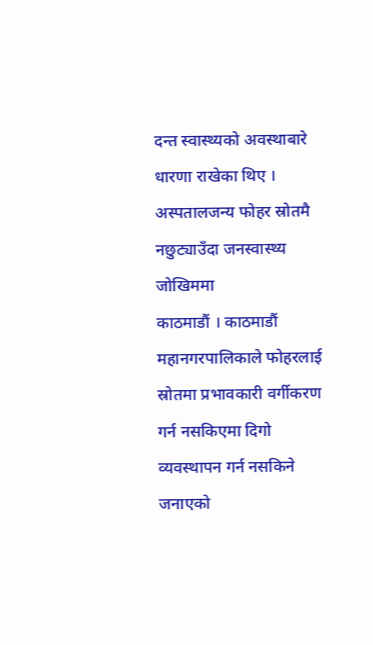दन्त स्वास्थ्यको अवस्थाबारे धारणा राखेका थिए ।
अस्पतालजन्य फोहर स्रोतमै नछुट्याउँदा जनस्वास्थ्य जोखिममा
काठमाडौं । काठमाडौं महानगरपालिकाले फोहरलाई स्रोतमा प्रभावकारी वर्गीकरण गर्न नसकिएमा दिगो व्यवस्थापन गर्न नसकिने जनाएको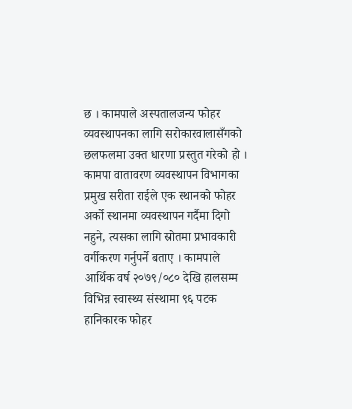छ । कामपाले अस्पतालजन्य फोहर व्यवस्थापनका लागि सरोकारवालासँगको छलफलमा उक्त धारणा प्रस्तुत गरेको हो । कामपा वातावरण व्यवस्थापन विभागका प्रमुख सरीता राईले एक स्थानको फोहर अर्को स्थानमा व्यवस्थापन गर्दैमा दिगो नहुने, त्यसका लागि स्रोतमा प्रभावकारी वर्गीकरण गर्नुपर्ने बताए । कामपाले आर्थिक वर्ष २०७९/०८० देखि हालसम्म विभिन्न स्वास्थ्य संस्थामा ९६ पटक हानिकारक फोहर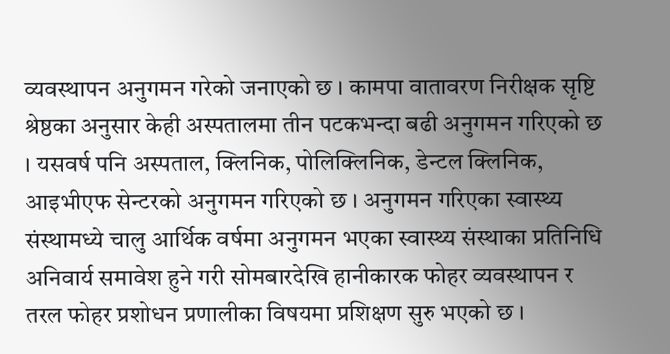व्यवस्थापन अनुगमन गरेको जनाएको छ । कामपा वातावरण निरीक्षक सृष्टि श्रेष्ठका अनुसार केही अस्पतालमा तीन पटकभन्दा बढी अनुगमन गरिएको छ । यसवर्ष पनि अस्पताल, क्लिनिक, पोलिक्लिनिक, डेन्टल क्लिनिक, आइभीएफ सेन्टरको अनुगमन गरिएको छ । अनुगमन गरिएका स्वास्थ्य संस्थामध्ये चालु आर्थिक वर्षमा अनुगमन भएका स्वास्थ्य संस्थाका प्रतिनिधि अनिवार्य समावेश हुने गरी सोमबारदेखि हानीकारक फोहर व्यवस्थापन र तरल फोहर प्रशोधन प्रणालीका विषयमा प्रशिक्षण सुरु भएको छ ।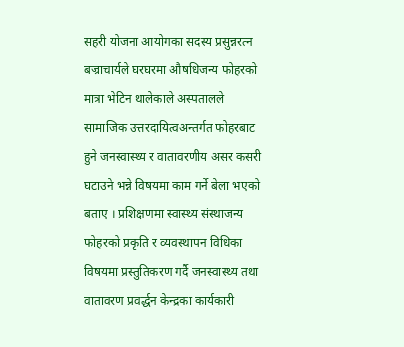सहरी योजना आयोगका सदस्य प्रसुन्नरत्न बज्राचार्यले घरघरमा औषधिजन्य फोहरको मात्रा भेटिन थालेकाले अस्पतालले सामाजिक उत्तरदायित्वअन्तर्गत फोहरबाट हुने जनस्वास्थ्य र वातावरणीय असर कसरी घटाउने भन्ने विषयमा काम गर्ने बेला भएको बताए । प्रशिक्षणमा स्वास्थ्य संस्थाजन्य फोहरको प्रकृति र व्यवस्थापन विधिका विषयमा प्रस्तुतिकरण गर्दै जनस्वास्थ्य तथा वातावरण प्रवर्द्धन केन्द्रका कार्यकारी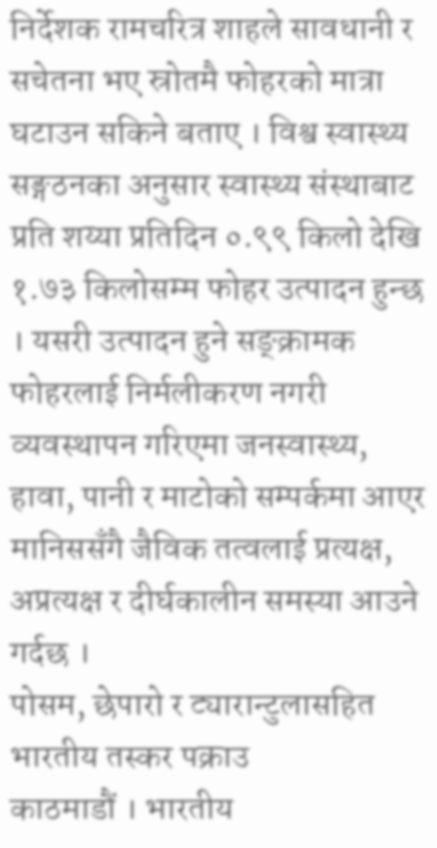निर्देशक रामचरित्र शाहले सावधानी र सचेतना भए स्रोतमै फोहरको मात्रा घटाउन सकिने बताए । विश्व स्वास्थ्य सङ्गठनका अनुसार स्वास्थ्य संस्थाबाट प्रति शय्या प्रतिदिन ०.९९ किलो देखि १.७३ किलोसम्म फोहर उत्पादन हुन्छ । यसरी उत्पादन हुने सङ्क्रामक फोहरलाई निर्मलीकरण नगरी व्यवस्थापन गरिएमा जनस्वास्थ्य, हावा, पानी र माटोको सम्पर्कमा आएर मानिससँगै जैविक तत्वलाई प्रत्यक्ष, अप्रत्यक्ष र दीर्घकालीन समस्या आउने गर्दछ ।
पोसम, छेपारो र ट्यारान्टुलासहित भारतीय तस्कर पक्राउ
काठमाडौं । भारतीय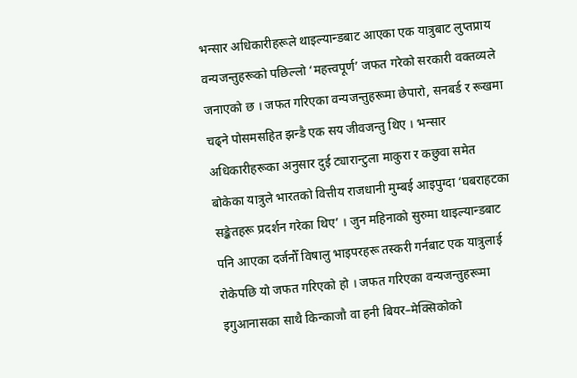भन्सार अधिकारीहरूले थाइल्यान्डबाट आएका एक यात्रुबाट लुप्तप्राय वन्यजन्तुहरूको पछिल्लो ‘महत्त्वपूर्ण’ जफत गरेको सरकारी वक्तव्यले जनाएको छ । जफत गरिएका वन्यजन्तुहरूमा छेपारो, सनबर्ड र रूखमा चढ्ने पोसमसहित झन्डै एक सय जीवजन्तु थिए । भन्सार अधिकारीहरूका अनुसार दुई ट्यारान्टुला माकुरा र कछुवा समेत बोकेका यात्रुले भारतको वित्तीय राजधानी मुम्बई आइपुग्दा ‘घबराहटका सङ्केतहरू प्रदर्शन गरेका थिए’ । जुन महिनाको सुरुमा थाइल्यान्डबाट पनि आएका दर्जनौँ विषालु भाइपरहरू तस्करी गर्नबाट एक यात्रुलाई रोकेपछि यो जफत गरिएको हो । जफत गरिएका वन्यजन्तुहरूमा इगुआनासका साथै किन्काजौ वा हनी बियर–मेक्सिकोको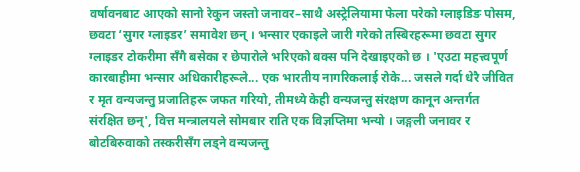वर्षावनबाट आएको सानो रेकुन जस्तो जनावर–साथै अस्ट्रेलियामा फेला परेको ग्लाइडिङ पोसम, छवटा ‘सुगर ग्लाइडर’ समावेश छन् । भन्सार एकाइले जारी गरेको तस्बिरहरूमा छवटा सुगर ग्लाइडर टोकरीमा सँगै बसेका र छेपारोले भरिएको बक्स पनि देखाइएको छ । 'एउटा महत्त्वपूर्ण कारबाहीमा भन्सार अधिकारीहरूले... एक भारतीय नागरिकलाई रोके... जसले गर्दा धेरै जीवित र मृत वन्यजन्तु प्रजातिहरू जफत गरियो, तीमध्ये केही वन्यजन्तु संरक्षण कानून अन्तर्गत संरक्षित छन्', वित्त मन्त्रालयले सोमबार राति एक विज्ञप्तिमा भन्यो । जङ्गली जनावर र बोटबिरुवाको तस्करीसँग लड्ने वन्यजन्तु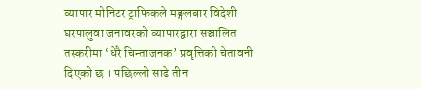व्यापार मोनिटर ट्राफिकले मङ्गलबार विदेशी घरपालुवा जनावरको व्यापारद्वारा सञ्चालित तस्करीमा ‘धेरै चिन्ताजनक’ प्रवृत्तिको चेतावनी दिएको छ । पछिल्लो साढे तीन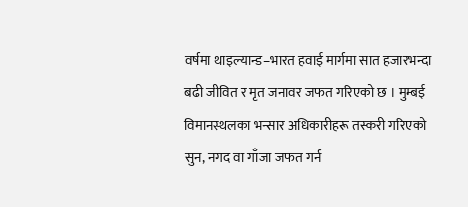वर्षमा थाइल्यान्ड–भारत हवाई मार्गमा सात हजारभन्दा बढी जीवित र मृत जनावर जफत गरिएको छ । मुम्बई विमानस्थलका भन्सार अधिकारीहरू तस्करी गरिएको सुन, नगद वा गाँजा जफत गर्न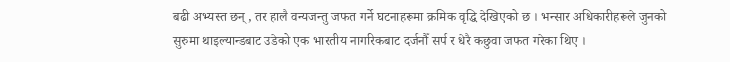बढी अभ्यस्त छन्, तर हालै वन्यजन्तु जफत गर्ने घटनाहरूमा क्रमिक वृद्धि देखिएको छ । भन्सार अधिकारीहरूले जुनको सुरुमा थाइल्यान्डबाट उडेको एक भारतीय नागरिकबाट दर्जनौँ सर्प र धेरै कछुवा जफत गरेका थिए ।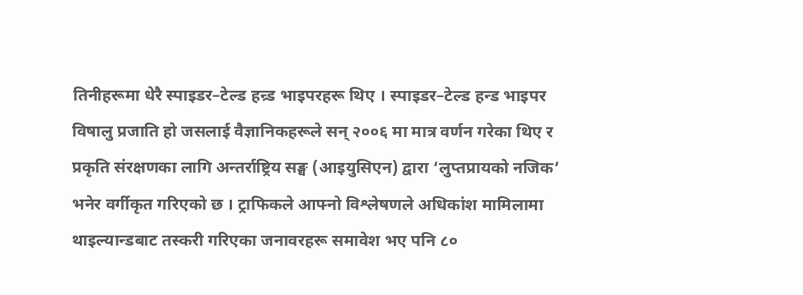तिनीहरूमा धेरै स्पाइडर–टेल्ड हन्र्ड भाइपरहरू थिए । स्पाइडर–टेल्ड हन्ड भाइपर विषालु प्रजाति हो जसलाई वैज्ञानिकहरूले सन् २००६ मा मात्र वर्णन गरेका थिए र प्रकृति संरक्षणका लागि अन्तर्राष्ट्रिय सङ्घ (आइयुसिएन) द्वारा ‘लुप्तप्रायको नजिक’ भनेर वर्गीकृत गरिएको छ । ट्राफिकले आफ्नो विश्लेषणले अधिकांश मामिलामा थाइल्यान्डबाट तस्करी गरिएका जनावरहरू समावेश भए पनि ८०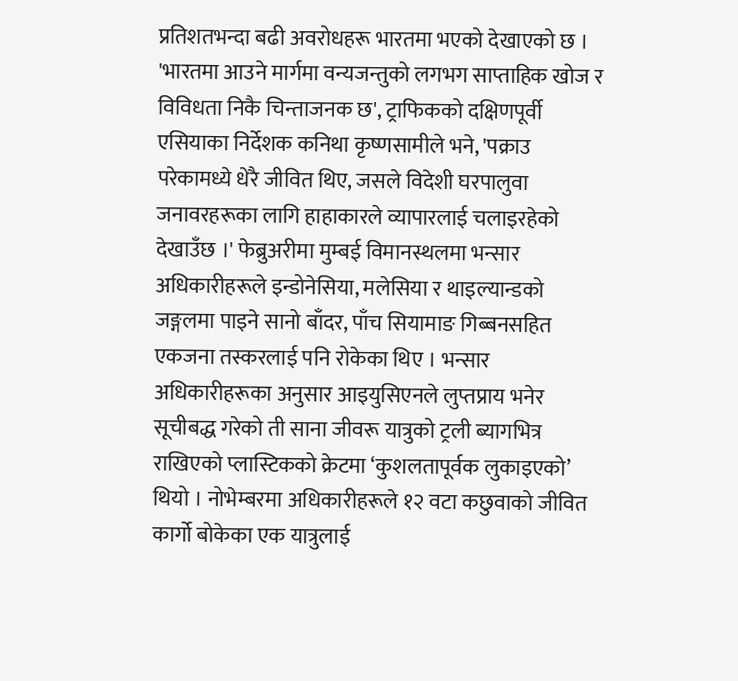प्रतिशतभन्दा बढी अवरोधहरू भारतमा भएको देखाएको छ । 'भारतमा आउने मार्गमा वन्यजन्तुको लगभग साप्ताहिक खोज र विविधता निकै चिन्ताजनक छ', ट्राफिकको दक्षिणपूर्वी एसियाका निर्देशक कनिथा कृष्णसामीले भने, 'पक्राउ परेकामध्ये धेरै जीवित थिए, जसले विदेशी घरपालुवा जनावरहरूका लागि हाहाकारले व्यापारलाई चलाइरहेको देखाउँछ ।' फेब्रुअरीमा मुम्बई विमानस्थलमा भन्सार अधिकारीहरूले इन्डोनेसिया, मलेसिया र थाइल्यान्डको जङ्गलमा पाइने सानो बाँदर, पाँच सियामाङ गिब्बनसहित एकजना तस्करलाई पनि रोकेका थिए । भन्सार अधिकारीहरूका अनुसार आइयुसिएनले लुप्तप्राय भनेर सूचीबद्ध गरेको ती साना जीवरू यात्रुको ट्रली ब्यागभित्र राखिएको प्लास्टिकको क्रेटमा ‘कुशलतापूर्वक लुकाइएको’ थियो । नोभेम्बरमा अधिकारीहरूले १२ वटा कछुवाको जीवित कार्गो बोकेका एक यात्रुलाई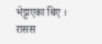भेट्टाएका थिए । रासस